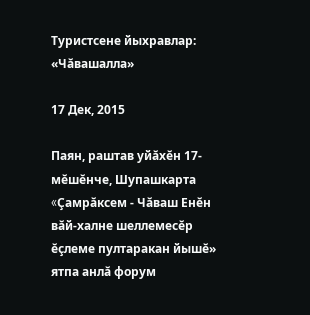Туристсене йыхравлар: «Чăвашалла»

17 Дек, 2015

Паян, раштав уйăхĕн 17-мĕшĕнче, Шупашкарта «Çамрăксем - Чăваш Енĕн вăй-халне шеллемесĕр ĕçлеме пултаракан йышĕ» ятпа анлă форум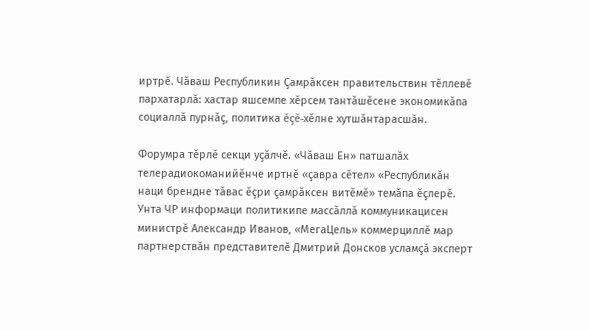иртрĕ. Чăваш Республикин Çамрăксен правительствин тĕллевĕ пархатарлă: хастар яшсемпе хĕрсем тантăшĕсене экономикăпа социаллă пурнăç, политика ĕçĕ-хĕлне хутшăнтарасшăн.

Форумра тĕрлĕ секци уçăлчĕ. «Чăваш Ен» патшалăх телерадиокоманийĕнче иртнĕ «çавра сĕтел» «Республикăн наци брендне тăвас ĕçри çамрăксен витĕмĕ» темăпа ĕçлерĕ. Унта ЧР информаци политикипе массăллă коммуникацисен министрĕ Александр Иванов, «МегаЦель» коммерциллĕ мар партнерствăн представителĕ Дмитрий Донсков усламçă эксперт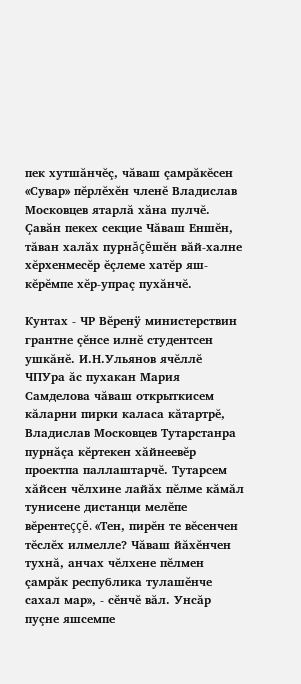пек хутшăнчĕç, чăваш çамрăкĕсен «Сувар» пĕрлĕхĕн членĕ Владислав Московцев ятарлă хăна пулчĕ. Çавăн пекех секцие Чăваш Еншĕн, тăван халăх пурнăçĕшĕн вăй-халне хĕрхенмесĕр ĕçлеме хатĕр яш-кĕрĕмпе хĕр-упраç пухăнчĕ.

Кунтах - ЧР Вĕренÿ министерствин грантне çĕнсе илнĕ студентсен ушкăнĕ. И.Н.Ульянов ячĕллĕ ЧПУра ăс пухакан Мария Самделова чăваш открыткисем кăларни пирки каласа кăтартрĕ, Владислав Московцев Тутарстанра пурнăçа кĕртекен хăйнеевĕр проектпа паллаштарчĕ. Тутарсем хăйсен чĕлхине лайăх пĕлме кăмăл тунисене дистанци мелĕпе вĕрентеççĕ. «Тен, пирĕн те вĕсенчен тĕслĕх илмелле? Чăваш йăхĕнчен тухнă, анчах чĕлхене пĕлмен çамрăк республика тулашĕнче сахал мар», - сĕнчĕ вăл. Унсăр пуçне яшсемпе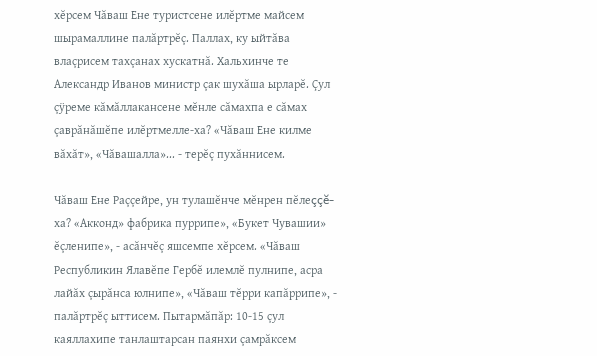хĕрсем Чăваш Ене туристсене илĕртме майсем шырамаллине палăртрĕç. Паллах, ку ыйтăва влаçрисем тахçанах хускатнă. Хальхинче те Александр Иванов министр çак шухăша ырларĕ. Çул çÿреме кăмăллакансене мĕнле сăмахпа е сăмах çаврăнăшĕпе илĕртмелле-ха? «Чăваш Ене килме вăхăт», «Чăвашалла»... - терĕç пухăннисем.

Чăваш Ене Раççейре, ун тулашĕнче мĕнрен пĕлеççĕ-ха? «Акконд» фабрика пуррипе», «Букет Чувашии» ĕçленипе», - асăнчĕç яшсемпе хĕрсем. «Чăваш Республикин Ялавĕпе Гербĕ илемлĕ пулнипе, асра лайăх çырăнса юлнипе», «Чăваш тĕрри капăррипе», - палăртрĕç ыттисем. Пытармăпăр: 10-15 çул каяллахипе танлаштарсан паянхи çамрăксем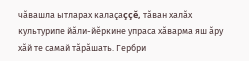чăвашла ытларах калаçаççĕ, тăван халăх культурипе йăли-йĕркине упраса хăварма яш ăру хăй те самай тăрăшать. Гербри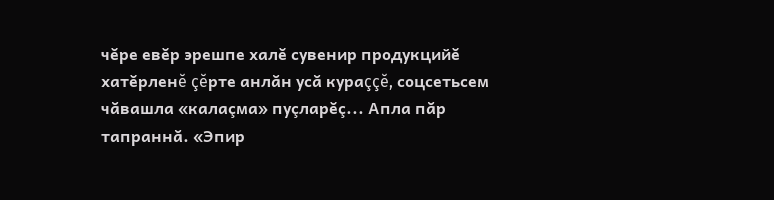чĕре евĕр эрешпе халĕ сувенир продукцийĕ хатĕрленĕ çĕрте анлăн усă кураççĕ, соцсетьсем чăвашла «калаçма» пуçларĕç... Апла пăр тапраннă. «Эпир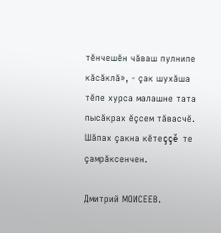тĕнчешĕн чăваш пулнипе кăсăклă», - çак шухăша тĕпе хурса малашне тата пысăкрах ĕçсем тăвасчĕ. Шăпах çакна кĕтеççĕ те çамрăксенчен.

Дмитрий МОИСЕЕВ.